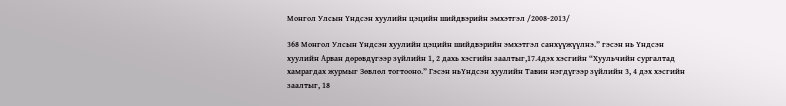Монгол Улсын Үндсэн хуулийн цэцийн шийдвэрийн эмхэтгэл /2008-2013/

368 Монгол Улсын Үндсэн хуулийн цэцийн шийдвэрийн эмхэтгэл санхүүжүүлнэ.” гэсэн нь Үндсэн хуулийн Арван дөрөвдүгээр зүйлийн 1, 2 дахь хэсгийн заалтыг,17.4дэх хэсгийн “Хуульчийн сургалтад хамрагдах журмыг Зөвлөл тогтооно.” Гэсэн ньҮндсэн хуулийн Тавин нэгдүгээр зүйлийн 3, 4 дэх хэсгийн заалтыг, 18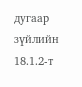дугаар зүйлийн 18.1.2-т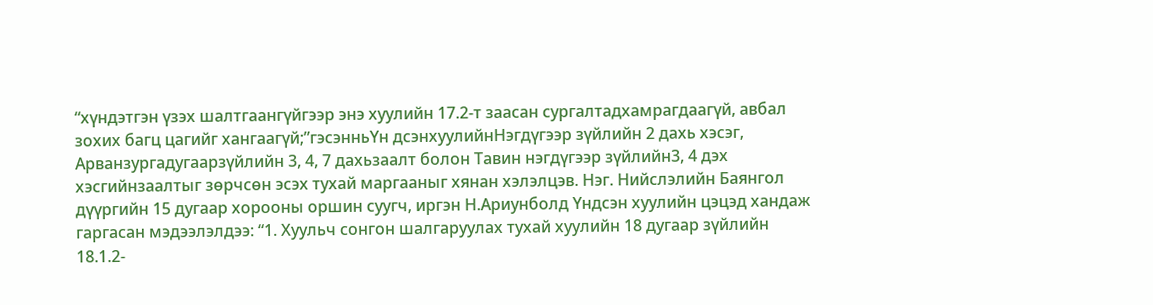“хүндэтгэн үзэх шалтгаангүйгээр энэ хуулийн 17.2-т заасан сургалтадхамрагдаагүй, авбал зохих багц цагийг хангаагүй;”гэсэнньҮн дсэнхуулийнНэгдүгээр зүйлийн 2 дахь хэсэг, Арванзургадугаарзүйлийн 3, 4, 7 дахьзаалт болон Тавин нэгдүгээр зүйлийн3, 4 дэх хэсгийнзаалтыг зөрчсөн эсэх тухай маргааныг хянан хэлэлцэв. Нэг. Нийслэлийн Баянгол дүүргийн 15 дугаар хорооны оршин суугч, иргэн Н.Ариунболд Үндсэн хуулийн цэцэд хандаж гаргасан мэдээлэлдээ: “1. Хуульч сонгон шалгаруулах тухай хуулийн 18 дугаар зүйлийн 18.1.2-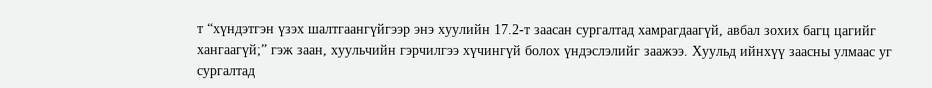т “хүндэтгэн үзэх шалтгаангүйгээр энэ хуулийн 17.2-т заасан сургалтад хамрагдаагүй, авбал зохих багц цагийг хангаагүй;” гэж заан, хуульчийн гэрчилгээ хүчингүй болох үндэслэлийг заажээ. Хуульд ийнхүү заасны улмаас уг сургалтад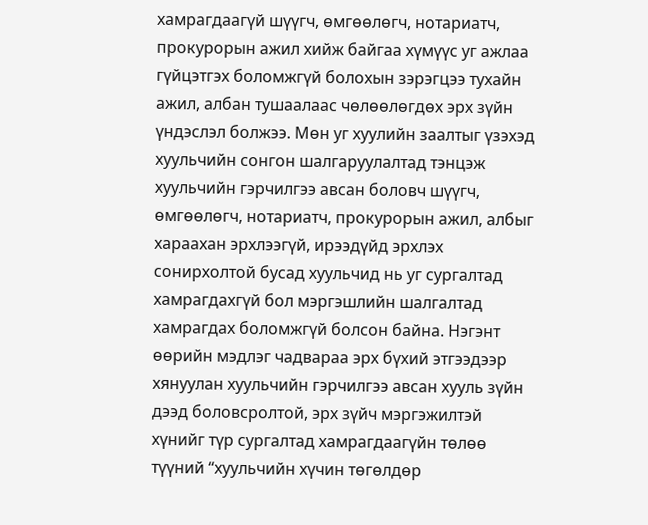хамрагдаагүй шүүгч, өмгөөлөгч, нотариатч, прокурорын ажил хийж байгаа хүмүүс уг ажлаа гүйцэтгэх боломжгүй болохын зэрэгцээ тухайн ажил, албан тушаалаас чөлөөлөгдөх эрх зүйн үндэслэл болжээ. Мөн уг хуулийн заалтыг үзэхэд хуульчийн сонгон шалгаруулалтад тэнцэж хуульчийн гэрчилгээ авсан боловч шүүгч, өмгөөлөгч, нотариатч, прокурорын ажил, албыг хараахан эрхлээгүй, ирээдүйд эрхлэх сонирхолтой бусад хуульчид нь уг сургалтад хамрагдахгүй бол мэргэшлийн шалгалтад хамрагдах боломжгүй болсон байна. Нэгэнт өөрийн мэдлэг чадвараа эрх бүхий этгээдээр хянуулан хуульчийн гэрчилгээ авсан хууль зүйн дээд боловсролтой, эрх зүйч мэргэжилтэй хүнийг түр сургалтад хамрагдаагүйн төлөө түүний “хуульчийн хүчин төгөлдөр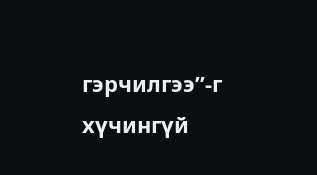гэрчилгээ”-г хүчингүй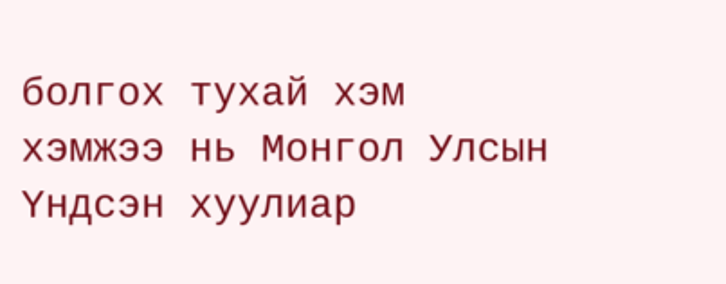болгох тухай хэм хэмжээ нь Монгол Улсын Үндсэн хуулиар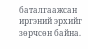баталгаажсан иргэний эрхийг зөрчсөн байна.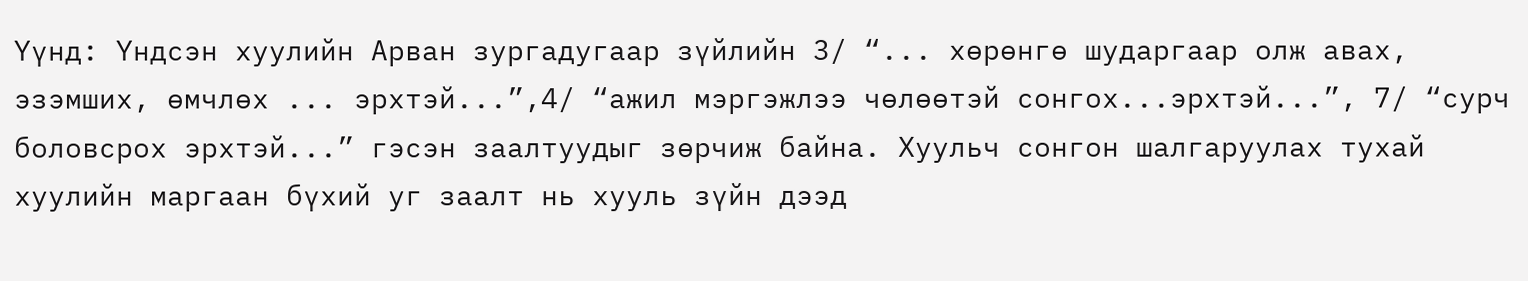Үүнд: Үндсэн хуулийн Арван зургадугаар зүйлийн 3/ “... хөрөнгө шударгаар олж авах, эзэмших, өмчлөх ... эрхтэй...”,4/ “ажил мэргэжлээ чөлөөтэй сонгох...эрхтэй...”, 7/ “сурч боловсрох эрхтэй...” гэсэн заалтуудыг зөрчиж байна. Хуульч сонгон шалгаруулах тухай хуулийн маргаан бүхий уг заалт нь хууль зүйн дээд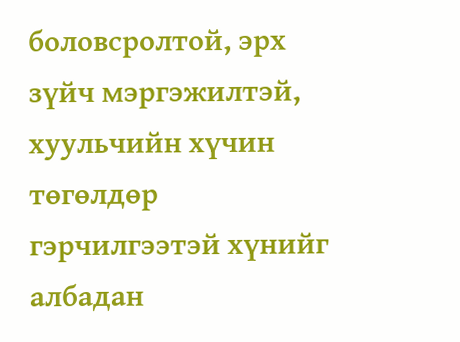боловсролтой, эрх зүйч мэргэжилтэй, хуульчийн хүчин төгөлдөр гэрчилгээтэй хүнийг албадан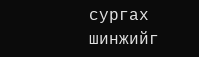сургах шинжийг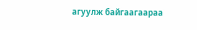агуулж байгаагаараа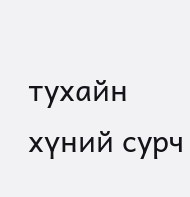тухайн хүний сурч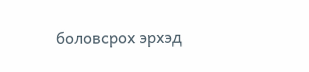боловсрох эрхэд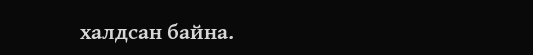халдсан байна.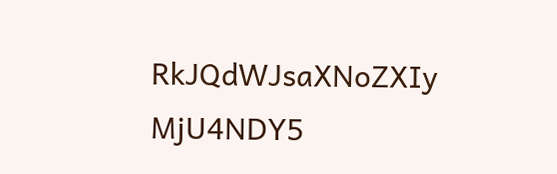RkJQdWJsaXNoZXIy MjU4NDY5